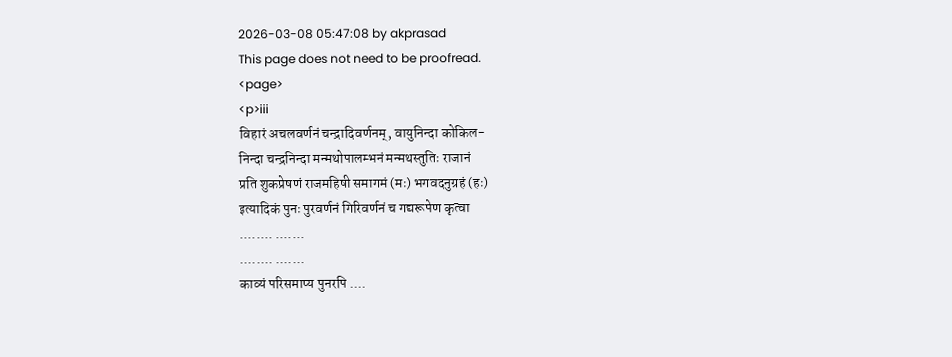2026-03-08 05:47:08 by akprasad
This page does not need to be proofread.
<page>
<p>iii
विहारं अचलवर्णनं चन्द्रादिवर्णनम्, वायुनिन्दा कोकिल-
निन्दा चन्द्रनिन्दा मन्मथोपालम्भनं मन्मथस्तुतिः राजानं
प्रति शुकप्रेषणं राजमहिषी समागमं (मः) भगवदनुग्रहं (हः)
इत्यादिकं पुनः पुरवर्णनं गिरिवर्णनं च गद्यरूपेण कृत्वा
........ .......
........ .......
काव्यं परिसमाप्य पुनरपि ....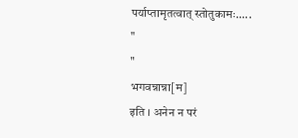पर्याप्तामृतत्वात् स्तोतुकामः.....
"
"
भगवन्नान्ना[म]
इति । अनेन न परं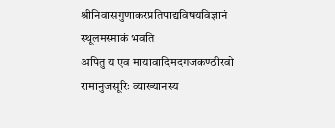श्रीनिवासगुणाकरप्रतिपाद्यविषयविज्ञानं स्थूलमस्माकं भवति
अपितु य एव मायावादिमदगजकण्ठीरवो रामानुजसूरिः व्याख्यानस्य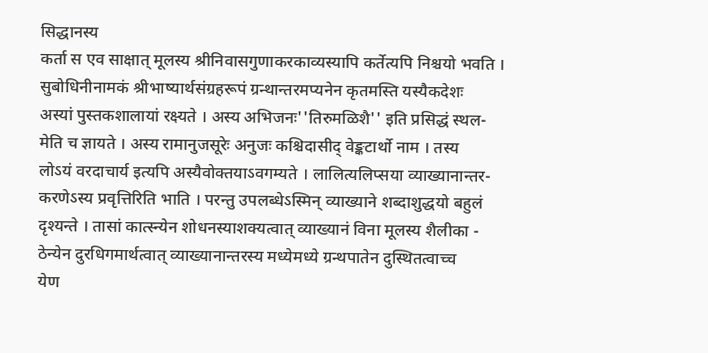सिद्धानस्य
कर्ता स एव साक्षात् मूलस्य श्रीनिवासगुणाकरकाव्यस्यापि कर्तेत्यपि निश्चयो भवति ।
सुबोधिनीनामकं श्रीभाष्यार्थसंग्रहरूपं ग्रन्थान्तरमप्यनेन कृतमस्ति यस्यैकदेशः
अस्यां पुस्तकशालायां रक्ष्यते । अस्य अभिजनः''तिरुमळिशै'' इति प्रसिद्धं स्थल-
मेति च ज्ञायते । अस्य रामानुजसूरेः अनुजः कश्चिदासीद् वेङ्कटार्थो नाम । तस्य
लोऽयं वरदाचार्य इत्यपि अस्यैवोक्तयाऽवगम्यते । लालित्यलिप्सया व्याख्यानान्तर-
करणेऽस्य प्रवृत्तिरिति भाति । परन्तु उपलब्धेऽस्मिन् व्याख्याने शब्दाशुद्धयो बहुलं
दृश्यन्ते । तासां कात्स्न्येन शोधनस्याशक्यत्वात् व्याख्यानं विना मूलस्य शैलीका -
ठेन्येन दुरधिगमार्थत्वात् व्याख्यानान्तरस्य मध्येमध्ये ग्रन्थपातेन दुस्थितत्वाच्च
येण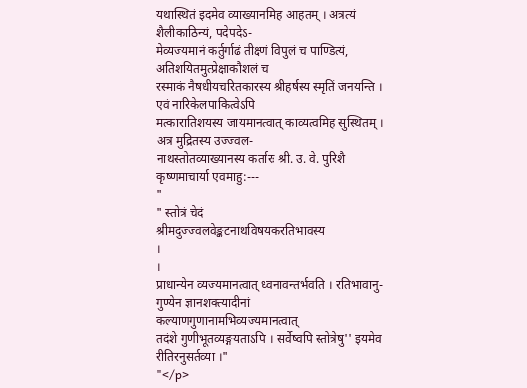यथास्थितं इदमेव व्याख्यानमिह आहतम् । अत्रत्यं शैलीकाठिन्यं, पदेपदेऽ-
मेव्यज्यमानं कर्तुर्गाढं तीक्ष्णं विपुलं च पाण्डित्यं, अतिशयितमुत्प्रेक्षाकौशलं च
रस्माकं नैषधीयचरितकारस्य श्रीहर्षस्य स्मृतिं जनयन्ति । एवं नारिकेलपाकित्वेऽपि
मत्कारातिशयस्य जायमानत्वात् काव्यत्वमिह सुस्थितम् । अत्र मुद्रितस्य उज्ज्वल-
नाथस्तोतव्याख्यानस्य कर्तारः श्री. उ. वे. पुरिशै कृष्णमाचार्या एवमाहु:---
"
" स्तोत्रं चेदं
श्रीमदुज्ज्वलवेङ्कटनाथविषयकरतिभावस्य
।
।
प्राधान्येन व्यज्यमानत्वात् ध्वनावन्तर्भवति । रतिभावानु-
गुण्येन ज्ञानशक्त्यादीनां कल्याणगुणानामभिव्यज्यमानत्वात्
तदंशे गुणीभूतव्यङ्गयताऽपि । सर्वेष्वपि स्तोत्रेषु'' इयमेव
रीतिरनुसर्तव्या ।"
"</p>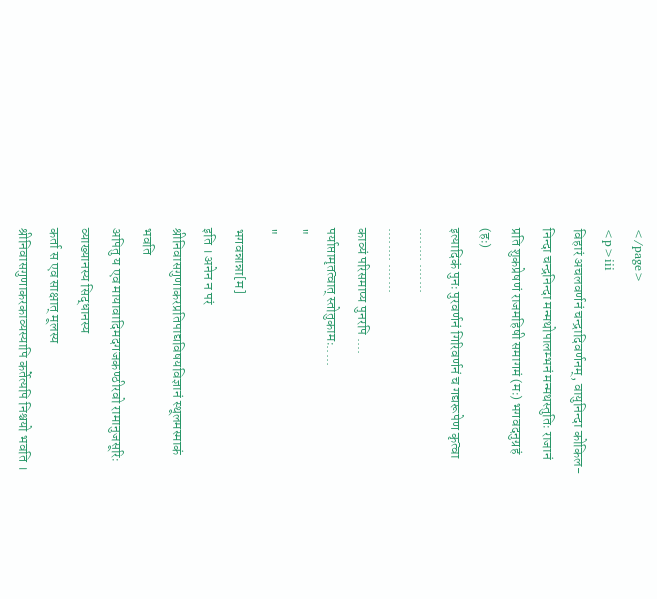</page>
<p>iii
विहारं अचलवर्णनं चन्द्रादिवर्णनम्, वायुनिन्दा कोकिल-
निन्दा चन्द्रनिन्दा मन्मथोपालम्भनं मन्मथस्तुतिः राजानं
प्रति शुकप्रेषणं राजमहिषी समागमं (मः) भगवदनुग्रहं (हः)
इत्यादिकं पुनः पुरवर्णनं गिरिवर्णनं च गद्यरूपेण कृत्वा
........ .......
........ .......
काव्यं परिसमाप्य पुनरपि ....
पर्याप्तामृतत्वात् स्तोतुकामः.....
"
"
भगवन्नान्ना[म]
इति । अनेन न परं श्रीनिवासगुणाकरप्रतिपाद्यविषयविज्ञानं स्थूलमस्माकं भवति
अपितु य एव मायावादिमदगजकण्ठीरवो रामानुजसूरिः व्याख्यानस्य सिद्धानस्य
कर्ता स एव साक्षात् मूलस्य श्रीनिवासगुणाकरकाव्यस्यापि कर्तेत्यपि निश्चयो भवति ।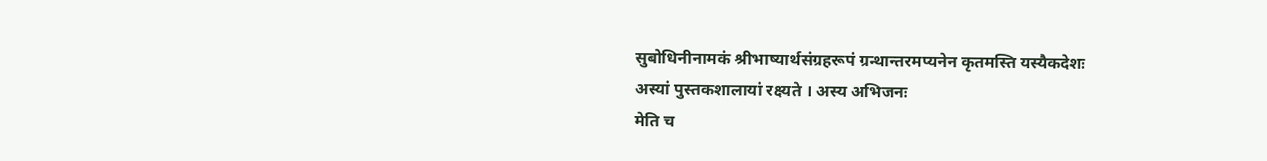सुबोधिनीनामकं श्रीभाष्यार्थसंग्रहरूपं ग्रन्थान्तरमप्यनेन कृतमस्ति यस्यैकदेशः
अस्यां पुस्तकशालायां रक्ष्यते । अस्य अभिजनः
मेति च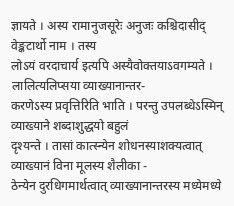ज्ञायते । अस्य रामानुजसूरेः अनुजः कश्चिदासीद् वेङ्कटार्थो नाम । तस्य
लोऽयं वरदाचार्य इत्यपि अस्यैवोक्तयाऽवगम्यते । लालित्यलिप्सया व्याख्यानान्तर-
करणेऽस्य प्रवृत्तिरिति भाति । परन्तु उपलब्धेऽस्मिन् व्याख्याने शब्दाशुद्धयो बहुलं
दृश्यन्ते । तासां कात्स्न्येन शोधनस्याशक्यत्वात् व्याख्यानं विना मूलस्य शैलीका -
ठेन्येन दुरधिगमार्थत्वात् व्याख्यानान्तरस्य मध्येमध्ये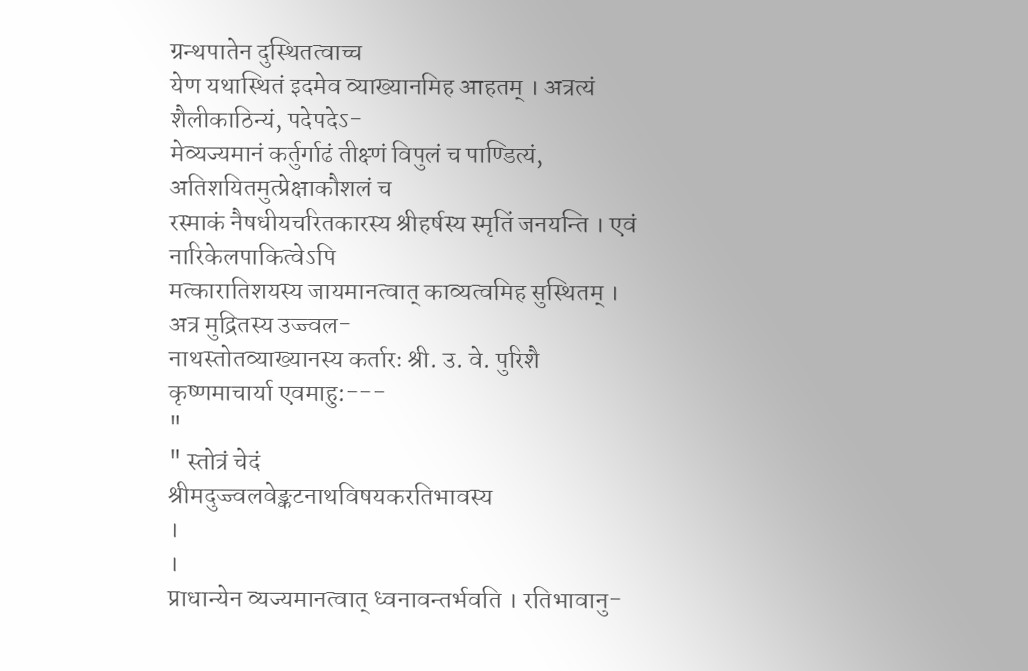ग्रन्थपातेन दुस्थितत्वाच्च
येण यथास्थितं इदमेव व्याख्यानमिह आहतम् । अत्रत्यं शैलीकाठिन्यं, पदेपदेऽ-
मेव्यज्यमानं कर्तुर्गाढं तीक्ष्णं विपुलं च पाण्डित्यं, अतिशयितमुत्प्रेक्षाकौशलं च
रस्माकं नैषधीयचरितकारस्य श्रीहर्षस्य स्मृतिं जनयन्ति । एवं नारिकेलपाकित्वेऽपि
मत्कारातिशयस्य जायमानत्वात् काव्यत्वमिह सुस्थितम् । अत्र मुद्रितस्य उज्ज्वल-
नाथस्तोतव्याख्यानस्य कर्तारः श्री. उ. वे. पुरिशै कृष्णमाचार्या एवमाहु:---
"
" स्तोत्रं चेदं
श्रीमदुज्ज्वलवेङ्कटनाथविषयकरतिभावस्य
।
।
प्राधान्येन व्यज्यमानत्वात् ध्वनावन्तर्भवति । रतिभावानु-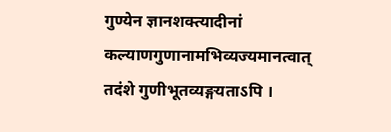गुण्येन ज्ञानशक्त्यादीनां कल्याणगुणानामभिव्यज्यमानत्वात्
तदंशे गुणीभूतव्यङ्गयताऽपि ।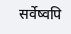सर्वेष्वपि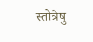स्तोत्रेषु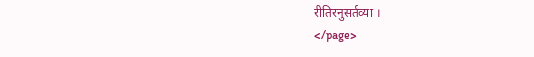रीतिरनुसर्तव्या ।
</page>